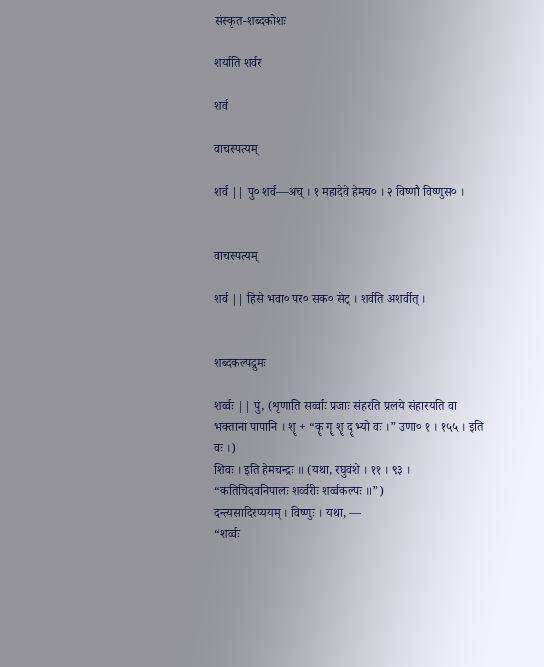संस्कृत-शब्दकोशः

शर्याति शर्वर

शर्व

वाचस्पत्यम्

शर्व || पु० शर्व—अच् । १ महादेवे हेमच० । २ विष्णौ विष्णुस० ।


वाचस्पत्यम्

शर्व || हिसे भवा० पर० सक० सेट् । शर्वति अशर्वीत् ।


शब्दकल्पद्रुमः

शर्व्वः || पुं, (शृणाति सर्व्वाः प्रजाः संहरति प्रलये संहारयति वा भक्तानां पापानि । शॄ + “कॄ गॄ शॄ दॄ भ्यो वः ।” उणा० १ । १५५ । इति वः ।)
शिवः । इति हेमचन्द्रः ॥ (यथा, रघुवंशे । ११ । ९३ । “कतिचिदवनिपालः शर्व्वरीः शर्व्वकल्पः ॥”)
दन्त्यसादिरप्ययम् । विष्णुः । यथा, —
“शर्व्वः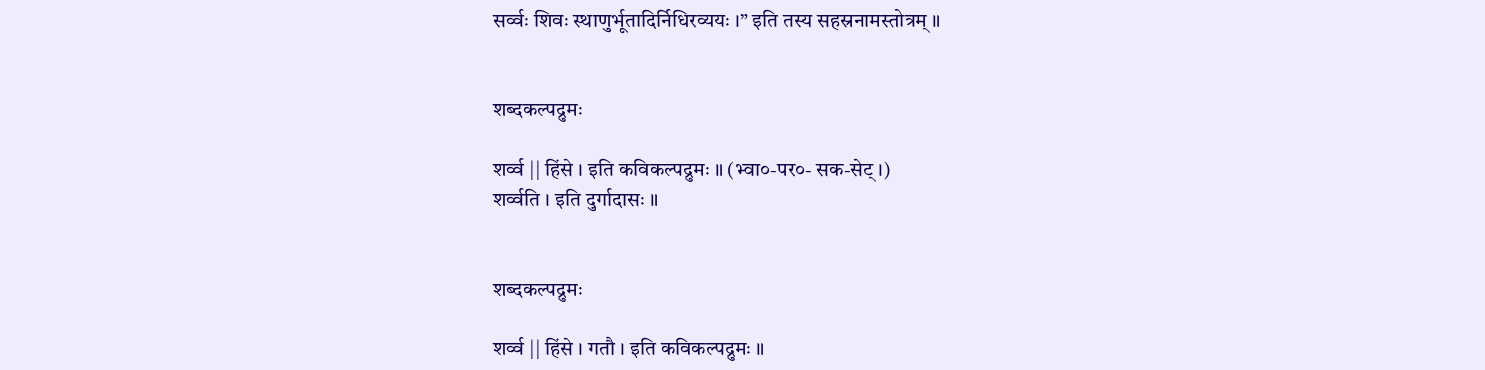सर्व्वः शिवः स्थाणुर्भूतादिर्निधिरव्ययः ।” इति तस्य सहस्रनामस्तोत्रम् ॥


शब्दकल्पद्रुमः

शर्व्व || हिंसे । इति कविकल्पद्रुमः ॥ (भ्वा०-पर०- सक-सेट् ।)
शर्व्वति । इति दुर्गादासः ॥


शब्दकल्पद्रुमः

शर्व्व || हिंसे । गतौ । इति कविकल्पद्रुमः ॥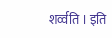शर्व्वति । इति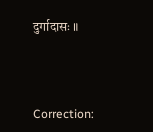दुर्गादासः ॥



Correction: